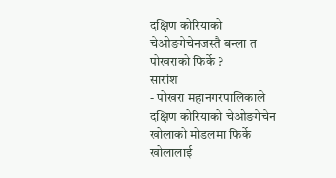दक्षिण कोरियाको चेओङगेचेनजस्तै बन्ला त पोखराको फिर्के ?
सारांश
- पोखरा महानगरपालिकाले दक्षिण कोरियाको चेओङगेचेन खोलाको मोडलमा फिर्के खोलालाई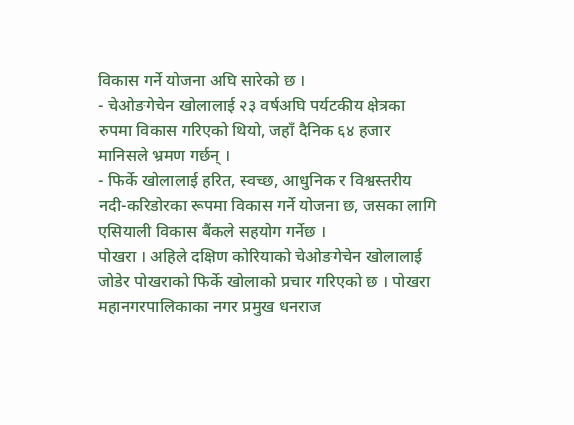विकास गर्ने योजना अघि सारेको छ ।
- चेओङगेचेन खोलालाई २३ वर्षअघि पर्यटकीय क्षेत्रका रुपमा विकास गरिएको थियो, जहाँ दैनिक ६४ हजार मानिसले भ्रमण गर्छन् ।
- फिर्के खोलालाई हरित, स्वच्छ, आधुनिक र विश्वस्तरीय नदी-करिडोरका रूपमा विकास गर्ने योजना छ, जसका लागि एसियाली विकास बैंकले सहयोग गर्नेछ ।
पोखरा । अहिले दक्षिण कोरियाको चेओङगेचेन खोलालाई जोडेर पोखराको फिर्के खोलाको प्रचार गरिएको छ । पोखरा महानगरपालिकाका नगर प्रमुख धनराज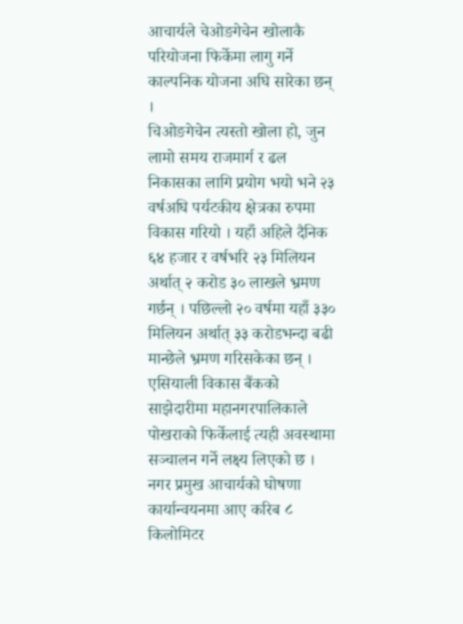आचार्यले चेओङगेचेन खोलाकै परियोजना फिर्केमा लागु गर्ने काल्पनिक योजना अघि सारेका छन् ।
चिओङगेचेन त्यस्तो खोला हो, जुन लामो समय राजमार्ग र ढल निकासका लागि प्रयोग भयो भने २३ वर्षअघि पर्यटकीय क्षेत्रका रुपमा विकास गरियो । यहाँ अहिले दैनिक ६४ हजार र वर्षभरि २३ मिलियन अर्थात् २ करोड ३० लाखले भ्रमण गर्छन् । पछिल्लो २० वर्षमा यहाँ ३३० मिलियन अर्थात् ३३ करोडभन्दा बढी मान्छेले भ्रमण गरिसकेका छन् ।
एसियाली विकास बैंकको साझेदारीमा महानगरपालिकाले पोखराको फिर्केलाई त्यही अवस्थामा सञ्चालन गर्ने लक्ष्य लिएको छ । नगर प्रमुख आचार्यको घोषणा कार्यान्वयनमा आए करिब ८ किलोमिटर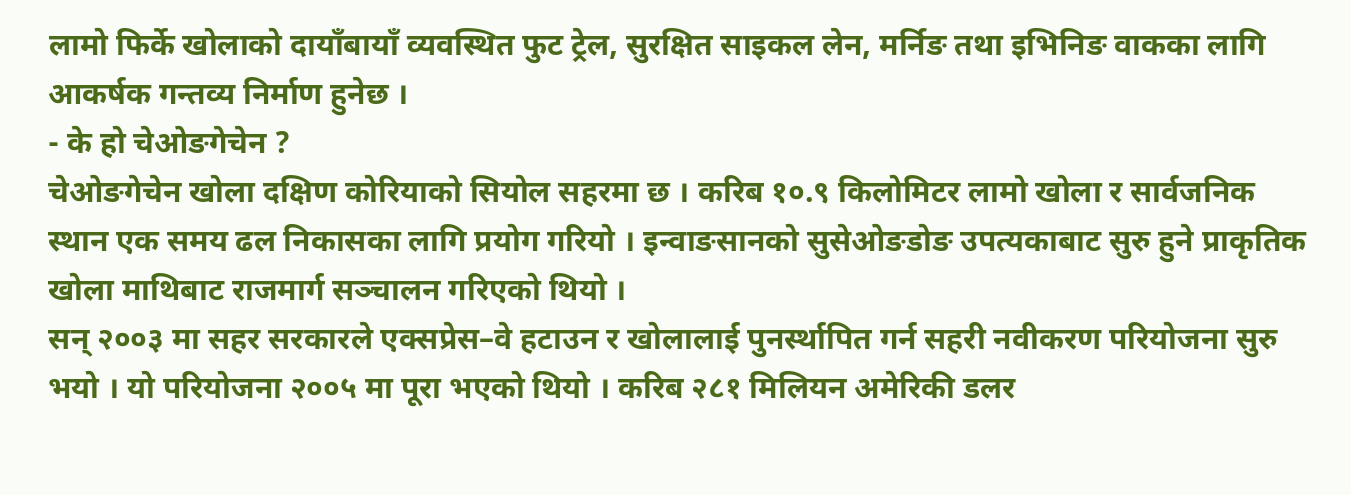लामो फिर्के खोलाको दायाँबायाँ व्यवस्थित फुट ट्रेल, सुरक्षित साइकल लेन, मर्निङ तथा इभिनिङ वाकका लागि आकर्षक गन्तव्य निर्माण हुनेछ ।
- के हो चेओङगेचेन ?
चेओङगेचेन खोला दक्षिण कोरियाको सियोल सहरमा छ । करिब १०.९ किलोमिटर लामो खोला र सार्वजनिक स्थान एक समय ढल निकासका लागि प्रयोग गरियो । इन्वाङसानको सुसेओङडोङ उपत्यकाबाट सुरु हुने प्राकृतिक खोला माथिबाट राजमार्ग सञ्चालन गरिएको थियो ।
सन् २००३ मा सहर सरकारले एक्सप्रेस–वे हटाउन र खोलालाई पुनर्स्थापित गर्न सहरी नवीकरण परियोजना सुरु भयो । यो परियोजना २००५ मा पूरा भएको थियो । करिब २८१ मिलियन अमेरिकी डलर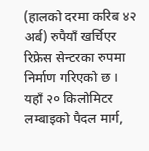(हालको दरमा करिब ४२ अर्ब) रुपैयाँ खर्चिएर रिफ्रेस सेन्टरका रुपमा निर्माण गरिएको छ ।
यहाँ २० किलोमिटर लम्बाइको पैदल मार्ग,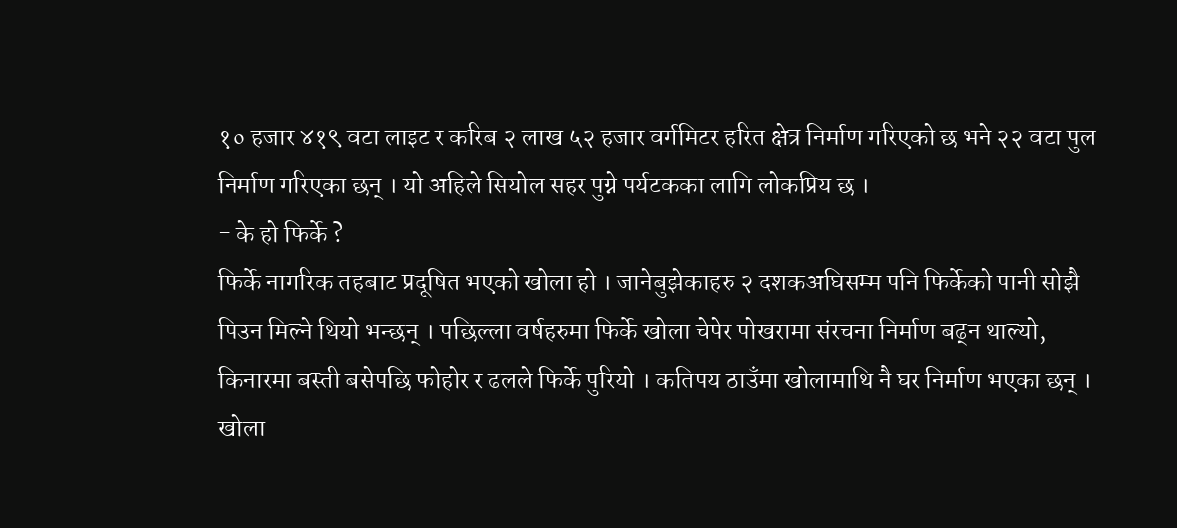१० हजार ४१९ वटा लाइट र करिब २ लाख ५२ हजार वर्गमिटर हरित क्षेत्र निर्माण गरिएको छ भने २२ वटा पुल निर्माण गरिएका छन् । यो अहिले सियोल सहर पुग्ने पर्यटकका लागि लोकप्रिय छ ।
- के हो फिर्के ?
फिर्के नागरिक तहबाट प्रदूषित भएको खोला हो । जानेबुझेकाहरु २ दशकअघिसम्म पनि फिर्केको पानी सोझै पिउन मिल्ने थियो भन्छन् । पछिल्ला वर्षहरुमा फिर्के खोला चेपेर पोखरामा संरचना निर्माण बढ्न थाल्यो, किनारमा बस्ती बसेपछि फोहोर र ढलले फिर्के पुरियो । कतिपय ठाउँमा खोलामाथि नै घर निर्माण भएका छन् । खोला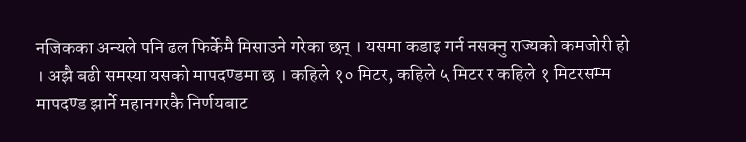नजिकका अन्यले पनि ढल फिर्केमै मिसाउने गरेका छन् । यसमा कडाइ गर्न नसक्नु राज्यको कमजोरी हो । अझै बढी समस्या यसको मापदण्डमा छ । कहिले १० मिटर, कहिले ५ मिटर र कहिले १ मिटरसम्म मापदण्ड झार्ने महानगरकै निर्णयबाट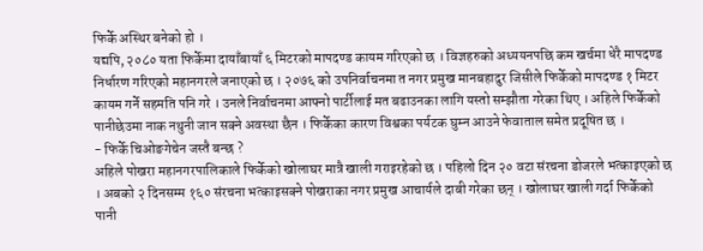फिर्के अस्थिर बनेको हो ।
यद्यपि, २०८० यता फिर्केमा दायाँबायाँ ६ मिटरको मापदण्ड कायम गरिएको छ । विज्ञहरुको अध्ययनपछि कम खर्चमा धेरै मापदण्ड निर्धारण गरिएको महानगरले जनाएको छ । २०७६ को उपनिर्वाचनमा त नगर प्रमुख मानबहादुर जिसीले फिर्केको मापदण्ड १ मिटर कायम गर्ने सहमति पनि गरे । उनले निर्वाचनमा आफ्नो पार्टीलाई मत बढाउनका लागि यस्तो सम्झौता गरेका थिए । अहिले फिर्केको पानीछेउमा नाक नथुनी जान सक्ने अवस्था छैन । फिर्केका कारण विश्वका पर्यटक घुम्न आउने फेवाताल समेत प्रदूषित छ ।
- फिर्के चिओङगेचेन जस्तै बन्छ ?
अहिले पोखरा महानगरपालिकाले फिर्केको खोलाघर मात्रै खाली गराइरहेको छ । पहिलो दिन २० वटा संरचना डोजरले भत्काइएको छ । अबको २ दिनसम्म १६० संरचना भत्काइसक्ने पोखराका नगर प्रमुख आचार्यले दाबी गरेका छन् । खोलाघर खाली गर्दा फिर्केको पानी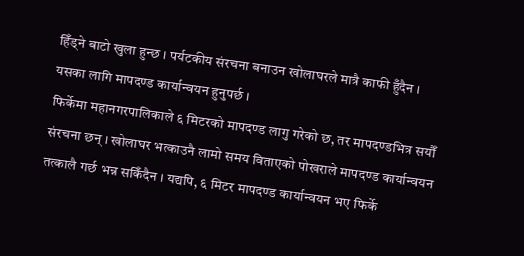हिँड्ने बाटो खुला हुन्छ । पर्यटकीय संरचना बनाउन खोलाघरले मात्रै काफी हुँदैन । यसका लागि मापदण्ड कार्यान्वयन हुनुपर्छ ।
फिर्केमा महानगरपालिकाले ६ मिटरको मापदण्ड लागु गरेको छ, तर मापदण्डभित्र सयौँ संरचना छन् । खोलाघर भत्काउनै लामो समय विताएको पोखराले मापदण्ड कार्यान्वयन तत्कालै गर्छ भन्न सकिँदैन । यद्यपि, ६ मिटर मापदण्ड कार्यान्वयन भए फिर्के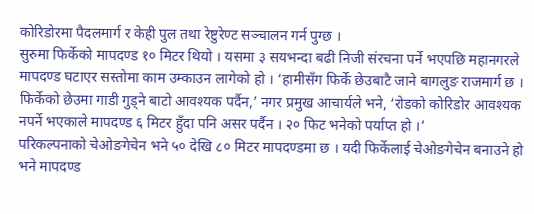कोरिडोरमा पैदलमार्ग र केही पुल तथा रेष्टुरेण्ट सञ्चालन गर्न पुग्छ ।
सुरुमा फिर्केको मापदण्ड १० मिटर थियो । यसमा ३ सयभन्दा बढी निजी संरचना पर्ने भएपछि महानगरले मापदण्ड घटाएर सस्तोमा काम उम्काउन लागेको हो । ‘हामीसँग फिर्के छेउबाटै जाने बागलुङ राजमार्ग छ । फिर्केको छेउमा गाडी गुड्ने बाटो आवश्यक पर्दैन,’ नगर प्रमुख आचार्यले भने, ‘रोडको कोरिडोर आवश्यक नपर्ने भएकाले मापदण्ड ६ मिटर हुँदा पनि असर पर्दैन । २० फिट भनेको पर्याप्त हो ।’
परिकल्पनाको चेओङगेचेन भने ५० देखि ८० मिटर मापदण्डमा छ । यदी फिर्केलाई चेओङगेचेन बनाउने हो भने मापदण्ड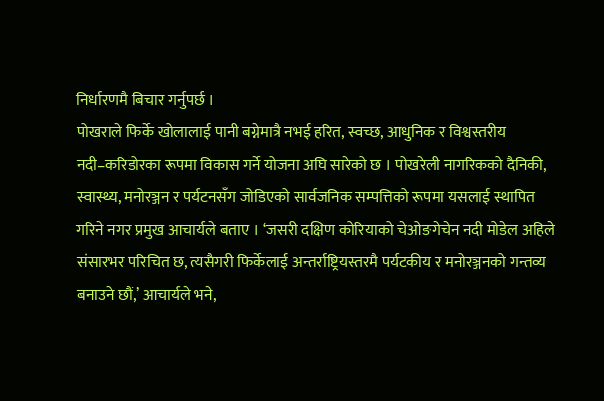निर्धारणमै बिचार गर्नुपर्छ ।
पोखराले फिर्के खोलालाई पानी बग्नेमात्रै नभई हरित, स्वच्छ, आधुनिक र विश्वस्तरीय नदी–करिडोरका रूपमा विकास गर्ने योजना अघि सारेको छ । पोखरेली नागरिकको दैनिकी, स्वास्थ्य, मनोरञ्जन र पर्यटनसँग जोडिएको सार्वजनिक सम्पत्तिको रूपमा यसलाई स्थापित गरिने नगर प्रमुख आचार्यले बताए । ‘जसरी दक्षिण कोरियाको चेओङगेचेन नदी मोडेल अहिले संसारभर परिचित छ, त्यसैगरी फिर्केलाई अन्तर्राष्ट्रियस्तरमै पर्यटकीय र मनोरञ्जनको गन्तव्य बनाउने छौं,’ आचार्यले भने,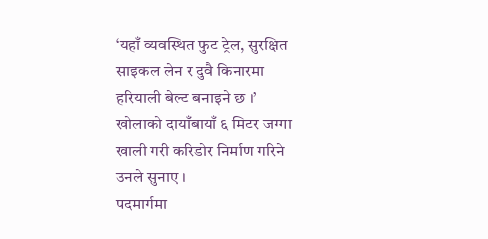‘यहाँ व्यवस्थित फुट ट्रेल, सुरक्षित साइकल लेन र दुवै किनारमा हरियाली बेल्ट बनाइने छ ।’
खोलाको दायाँबायाँ ६ मिटर जग्गा खाली गरी करिडोर निर्माण गरिने उनले सुनाए ।
पदमार्गमा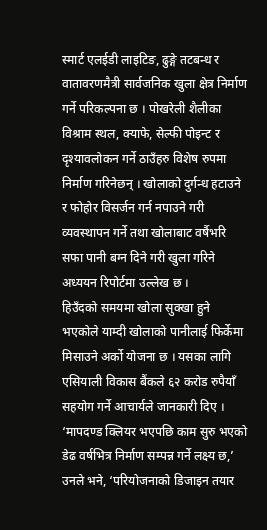स्मार्ट एलईडी लाइटिङ, ढुङ्गे तटबन्ध र वातावरणमैत्री सार्वजनिक खुला क्षेत्र निर्माण गर्ने परिकल्पना छ । पोखरेली शैलीका विश्राम स्थल, क्याफे, सेल्फी पोइन्ट र दृश्यावलोकन गर्ने ठाउँहरु विशेष रुपमा निर्माण गरिनेछन् । खोलाको दुर्गन्ध हटाउने र फोहोर विसर्जन गर्न नपाउने गरी व्यवस्थापन गर्ने तथा खोलाबाट वर्षैभरि सफा पानी बग्न दिने गरी खुला गरिने अध्ययन रिपोर्टमा उल्लेख छ ।
हिउँदको समयमा खोला सुक्खा हुने भएकोले याम्दी खोलाको पानीलाई फिर्केमा मिसाउने अर्को योजना छ । यसका लागि एसियाली विकास बैंकले ६२ करोड रुपैयाँ सहयोग गर्ने आचार्यले जानकारी दिए । ‘मापदण्ड क्लियर भएपछि काम सुरु भएको डेढ वर्षभित्र निर्माण सम्पन्न गर्ने लक्ष्य छ,’ उनले भने, ‘परियोजनाको डिजाइन तयार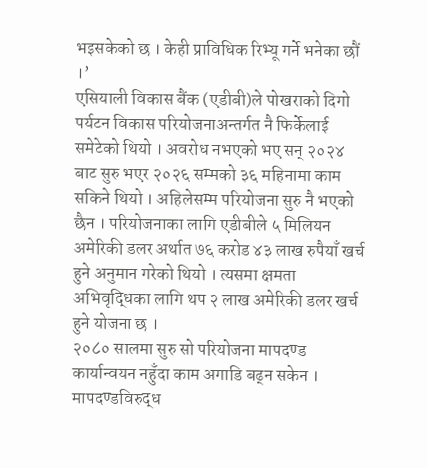भइसकेको छ । केही प्राविधिक रिभ्यू गर्ने भनेका छौं ।’
एसियाली विकास बैंक (एडीबी)ले पोखराको दिगो पर्यटन विकास परियोजनाअन्तर्गत नै फिर्केलाई समेटेको थियो । अवरोध नभएको भए सन् २०२४ बाट सुरु भएर २०२६ सम्मको ३६ महिनामा काम सकिने थियो । अहिलेसम्म परियोजना सुरु नै भएको छैन । परियोजनाका लागि एडीबीले ५ मिलियन अमेरिकी डलर अर्थात ७६ करोड ४३ लाख रुपैयाँ खर्च हुने अनुमान गरेको थियो । त्यसमा क्षमता अभिवृद्धिका लागि थप २ लाख अमेरिकी डलर खर्च हुने योजना छ ।
२०८० सालमा सुरु सो परियोजना मापदण्ड कार्यान्वयन नहुँदा काम अगाडि बढ्न सकेन । मापदण्डविरुद्ध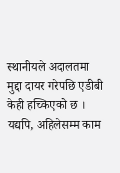स्थानीयले अदालतमा मुद्दा दायर गरेपछि एडीबी केही हच्किएको छ । यद्यपि, अहिलेसम्म काम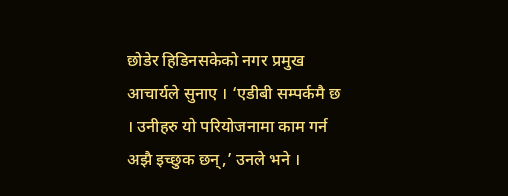छोडेर हिडिनसकेको नगर प्रमुख आचार्यले सुनाए । ‘एडीबी सम्पर्कमै छ । उनीहरु यो परियोजनामा काम गर्न अझै इच्छुक छन्,’ उनले भने ।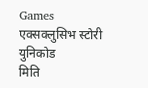Games
एक्सक्लुसिभ स्टोरी
युनिकोड
मिति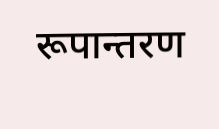रूपान्तरण